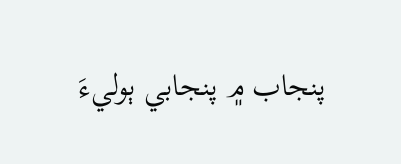پنجاب ۾ پنجابي ٻوليءَ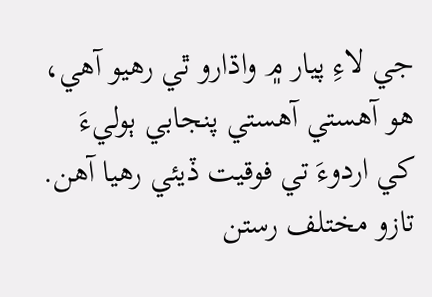جي لاءِ پيار ۾ واڌارو ٿي رهيو آهي، هو آهستي آهستي پنجابي ٻوليءَ کي اردوءَ تي فوقيت ڏيئي رهيا آهن. تازو مختلف رستن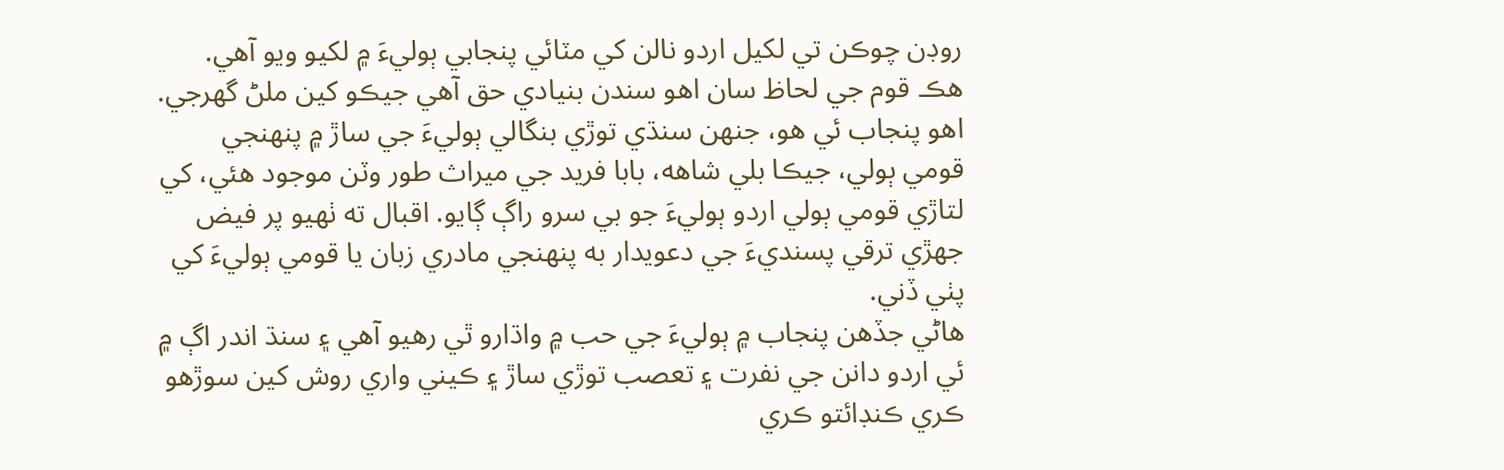روڊن چوڪن تي لکيل اردو نالن کي مٽائي پنجابي ٻوليءَ ۾ لکيو ويو آهي. هڪ قوم جي لحاظ سان اهو سندن بنيادي حق آهي جيڪو کين ملڻ گهرجي. اهو پنجاب ئي هو، جنهن سنڌي توڙي بنگالي ٻوليءَ جي ساڙ ۾ پنهنجي قومي ٻولي، جيڪا بلي شاهه، بابا فريد جي ميراث طور وٽن موجود هئي، کي لتاڙي قومي ٻولي اردو ٻوليءَ جو بي سرو راڳ ڳايو. اقبال ته ٺهيو پر فيض جهڙي ترقي پسنديءَ جي دعويدار به پنهنجي مادري زبان يا قومي ٻوليءَ کي پٺي ڏني.
هاڻي جڏهن پنجاب ۾ ٻوليءَ جي حب ۾ واڌارو ٿي رهيو آهي ۽ سنڌ اندر اڳ ۾ ئي اردو دانن جي نفرت ۽ تعصب توڙي ساڙ ۽ ڪيني واري روش کين سوڙهو ڪري ڪنڊائتو ڪري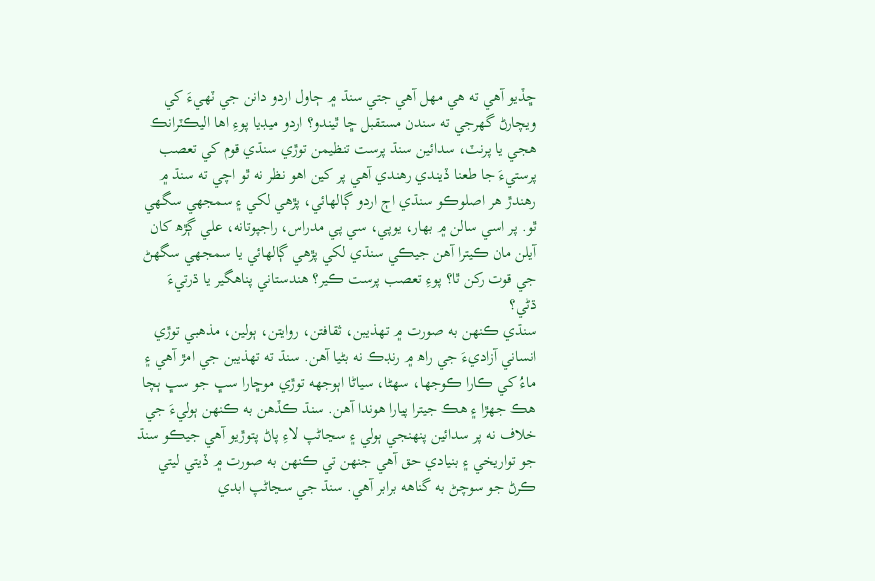ڇڏيو آهي ته هي مهل آهي جتي سنڌ ۾ ڄاول اردو دانن جي ٽهيءَ کي ويچارڻ گهرجي ته سندن مستقبل ڇا ٿيندو؟ اردو ميڊيا پوءِ اها اليڪٽرانڪ هجي يا پرنٽ، سدائين سنڌ پرست تنظيمن توڙي سنڌي قوم کي تعصب پرستيءَ جا طعنا ڏيندي رهندي آهي پر کين اهو نظر نه ٿو اچي ته سنڌ ۾ رهندڙ هر اصلوڪو سنڌي اڄ اردو ڳالهائي، پڙهي لکي ۽ سمجهي سگهي ٿو. پر اسي سالن ۾ بهار، يوپي، سي پي مدراس، راجپوتانه، علي ڳڙھ کان آيلن مان ڪيترا آهن جيڪي سنڌي لکي پڙهي ڳالهائي يا سمجهي سگهڻ جي قوت رکن ٿا؟ پوءِ تعصب پرست ڪير؟ هندستاني پناهگير يا ڌرتيءَ ڌڻي؟
سنڌي ڪنهن به صورت ۾ تهذيبن، ثقافتن، روايتن، ٻولين، مذهبي توڙي انساني آزاديءَ جي راھ ۾ رنڊڪ نه بڻيا آهن. سنڌ ته تهذيبن جي امڙ آهي ۽ ماءُ کي ڪارا ڪوجها، سهڻا، سياڻا اٻوجھه توڙي موڇارا سڀ جو سڀ ٻچا هڪ جهڙا ۽ هڪ جيترا پيارا هوندا آهن. سنڌ ڪڏهن به ڪنهن ٻوليءَ جي خلاف نه پر سدائين پنهنجي ٻولي ۽ سڃاڻپ لاءِ پاڻ پتوڙيو آهي جيڪو سنڌ جو تواريخي ۽ بنيادي حق آهي جنهن تي ڪنهن به صورت ۾ ڏيتي ليتي ڪرڻ جو سوچڻ به گناهه برابر آهي. سنڌ جي سڃاڻپ ابدي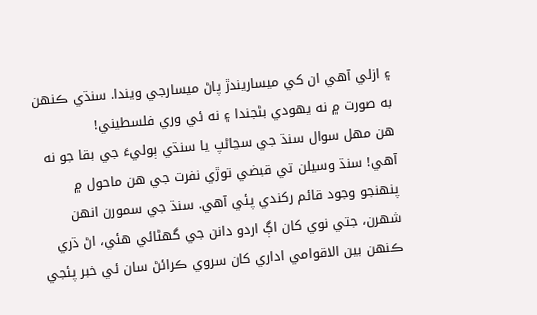۽ ازلي آهي ان کي ميساريندڙ پاڻ ميسارجي ويندا. سنڌي ڪنهن به صورت ۾ نه يهودي بڻجندا ۽ نه ئي وري فلسطيني!
هن مهل سوال سنڌ جي سڃاڻپ يا سنڌي ٻوليءَ جي بقا جو نه آهي! سنڌ وسيلن تي قبضي توڙي نفرت جي هن ماحول ۾ پنهنجو وجود قائم رکندي پئي آهي. سنڌ جي سمورن انهن شهرن، جتي نوي کان اڳ اردو دانن جي گهڻائي هئي، اڻ ڌري ڪنهن بين الاقوامي اداري کان سروي ڪرائڻ سان ئي خبر پئجي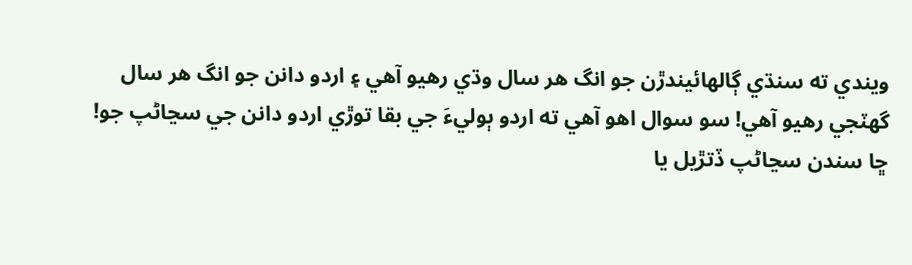ويندي ته سنڌي ڳالهائيندڙن جو انگ هر سال وڌي رهيو آهي ۽ اردو دانن جو انگ هر سال گهٽجي رهيو آهي! سو سوال اهو آهي ته اردو ٻوليءَ جي بقا توڙي اردو دانن جي سڃاڻپ جو! ڇا سندن سڃاڻپ ڏتڙيل يا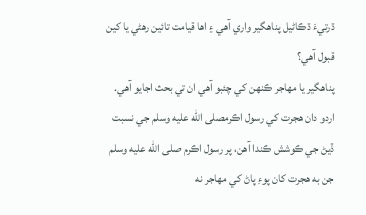ڌرتيءَ ڌڪاڻيل پناهگير واري آهي ۽ اها قيامت تائين رهڻي يا کين قبول آهي؟
پناهگير يا مهاجر ڪنهن کي چئبو آهي ان تي بحث اجايو آهي. اردو دان هجرت کي رسول اڪرمصلى الله عليه وسلم جي نسبت ڏيڻ جي ڪوشش ڪندا آهن، پر رسول اڪرم صلى الله عليه وسلم جن به هجرت کان پوءِ پاڻ کي مهاجر نه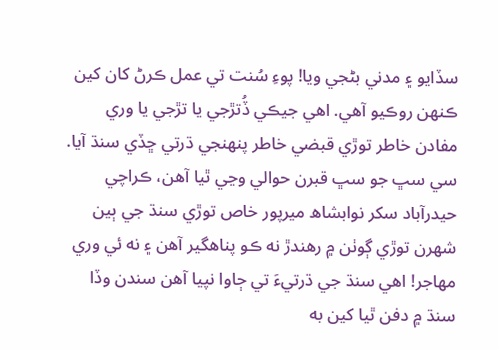سڏايو ۽ مدني بڻجي ويا! پوءِ سُنت تي عمل ڪرڻ کان کين ڪنهن روڪيو آهي. اهي جيڪي ڏُتڙجي يا تڙجي يا وري مفادن خاطر توڙي قبضي خاطر پنهنجي ڌرتي ڇڏي سنڌ آيا. سي سڀ جو سڀ قبرن حوالي وڃي ٿيا آهن، ڪراچي حيدرآباد سکر نوابشاھ ميرپور خاص توڙي سنڌ جي ٻين شهرن توڙي ڳوٺن ۾ رهندڙ نه ڪو پناهگير آهن ۽ نه ئي وري مهاجر! اهي سنڌ جي ڌرتيءَ تي ڄاوا نپيا آهن سندن وڏا سنڌ ۾ دفن ٿيا کين به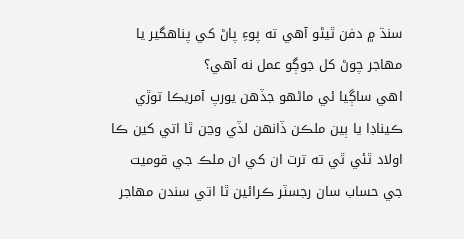سنڌ ۾ دفن ٿيڻو آهي ته پوءِ پاڻ کي پناهگير يا مهاجر چوڻ کل جوڳو عمل نه آهي؟
اهي ساڳيا ئي ماڻهو جڏهن يورپ آمريڪا توڙي ڪيناڊا يا ٻين ملڪن ڏانهن لڏي وڃن ٿا اتي کين ڪا اولاد ٿئي ٿي ته ترت ان کي ان ملڪ جي قوميت جي حساب سان رجسٽر ڪرائين ٿا اتي سندن مهاجر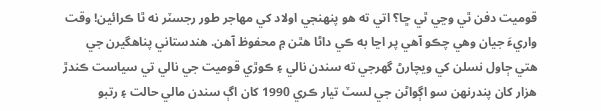قوميت دفن ٿي وڃي ٿي ڇا؟ اتي ته هو پنهنجي اولاد کي مهاجر طور رجسٽر نه ٿا ڪرائين! وقت واريءَ جيان وهي چڪو آهي پر اڃا به ڪي داڻا هٿن ۾ محفوظ آهن. هندستاني پناهگيرن جي هتي ڄاول نسلن کي ويچارڻ گهرجي ته سندن نالي ۽ ڪوڙي قوميت جي نالي تي سياست ڪندڙ هزار کان پندرنهن سو اڳواڻن جي لسٽ تيار ڪري 1990 کان اڳ سندن مالي حالت ۽ رتبو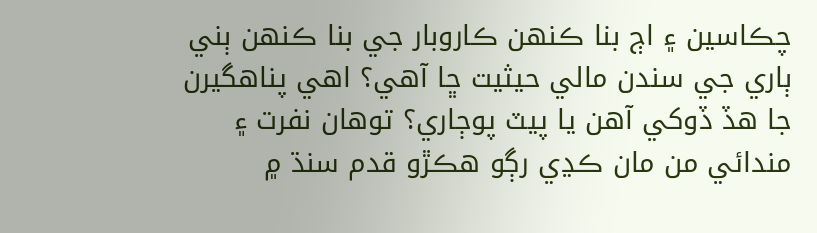چڪاسين ۽ اڄ بنا ڪنهن ڪاروبار جي بنا ڪنهن ٻني ٻاري جي سندن مالي حيثيت ڇا آهي؟ اهي پناهگيرن جا هڏ ڏوکي آهن يا پيٽ پوڄاري؟ توهان نفرت ۽ مندائي من مان ڪڍي رڳو هڪڙو قدم سنڌ ۾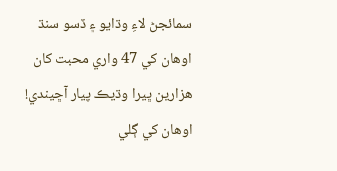سمائجڻ لاءِ وڌايو ۽ ڏسو سنڌ اوهان کي 47 واري محبت کان هزارين ڀيرا وڌيڪ پيار آڇيندي! اوهان کي ڳلي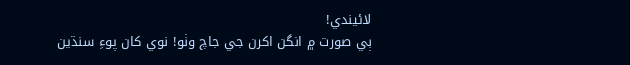لائيندي!
ٻي صورت ۾ انگن اکرن جي جاچ وٺو! نوي کان پوءِ سنڌين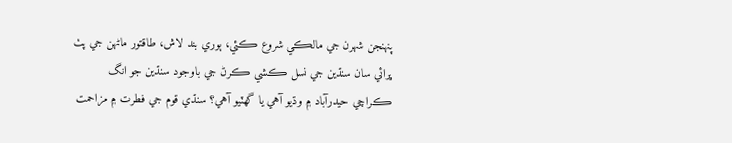پنهنجن شهرن جي مالڪي شروع ڪئي، ٻوري بند لاش، طاقتور ماڻهن جي پٺ ڀرائي سان سنڌين جي نسل ڪشي ڪرڻ جي باوجود سنڌين جو انگ ڪراچي حيدرآباد ۾ وڌيو آهي يا گهٽيو آهي؟ سنڌي قوم جي فطرت ۾ مزاحمت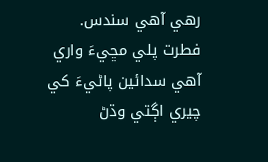رهي آهي سندس. فطرت پلي مڇيءَ واري آهي سدائين پاڻيءَ کي چيري اڳتي وڌڻ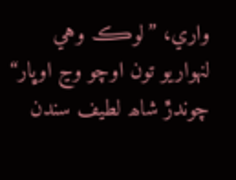واري، ”لوڪ وهي لنهواريو تون اوچو وڃ اوڀار“ چوندڙ شاھ لطيف سندن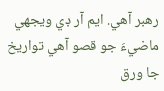رهبر آهي. ايم آر ڊي ويجهي ماضيءَ جو قصو آهي تواريخ جا ورق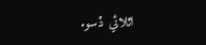اٿلائي ڏسو.